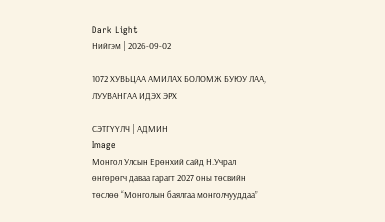Dark Light
Нийгэм | 2026-09-02

1072 ХУВЬЦАА АМИЛАХ БОЛОМЖ БУЮУ ЛАА, ЛУУВАНГАА ИДЭХ ЭРХ

СЭТГҮҮЛЧ | АДМИН
Image
Монгол Улсын Ерөнхий сайд Н.Учрал өнгөрөгч даваа гарагт 2027 оны төсвийн төслөө “Монголын баялгаа монголчууддаа”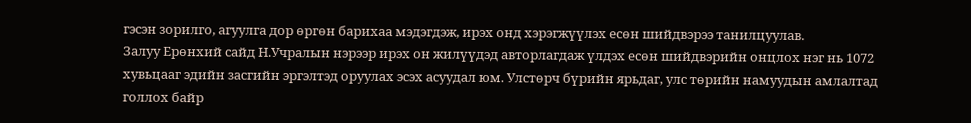гэсэн зорилго, агуулга дор өргөн барихаа мэдэгдэж, ирэх онд хэрэгжүүлэх есөн шийдвэрээ танилцуулав.
Залуу Ерөнхий сайд Н.Учралын нэрээр ирэх он жилүүдэд авторлагдаж үлдэх есөн шийдвэрийн онцлох нэг нь 1072 хувьцааг эдийн засгийн эргэлтэд оруулах эсэх асуудал юм. Улстөрч бүрийн ярьдаг, улс төрийн намуудын амлалтад голлох байр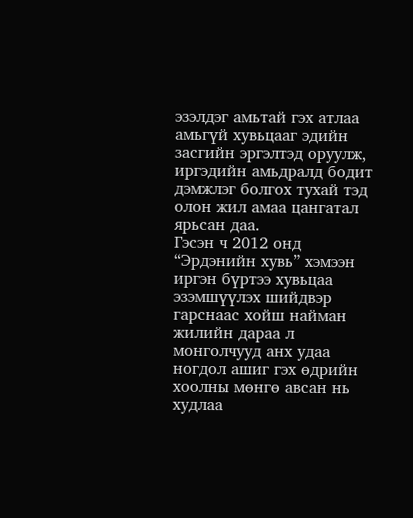эзэлдэг амьтай гэх атлаа амьгүй хувьцааг эдийн засгийн эргэлтэд оруулж, иргэдийн амьдралд бодит дэмжлэг болгох тухай тэд олон жил амаа цангатал ярьсан даа.
Гэсэн ч 2012 онд “Эрдэнийн хувь” хэмээн иргэн бүртээ хувьцаа эзэмшүүлэх шийдвэр гарснаас хойш найман жилийн дараа л монголчууд анх удаа ногдол ашиг гэх өдрийн хоолны мөнгө авсан нь худлаа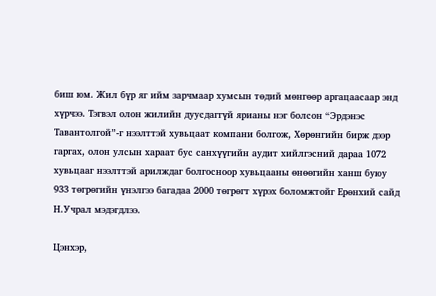биш юм. Жил бүр яг ийм зарчмаар хумсын төдий мөнгөөр аргацаасаар энд хүрчээ. Тэгвэл олон жилийн дуусдаггүй ярианы нэг болсон “Эрдэнэс Тавантолгой”-г нээлттэй хувьцаат компани болгож, Хөрөнгийн бирж дээр гаргах, олон улсын хараат бус санхүүгийн аудит хийлгэсний дараа 1072 хувьцааг нээлттэй арилждаг болгосноор хувьцааны өнөөгийн ханш буюу 933 төгрөгийн үнэлгээ багадаа 2000 төгрөгт хүрэх боломжтойг Ерөнхий сайд Н.Учрал мэдэгдлээ.

Цэнхэр,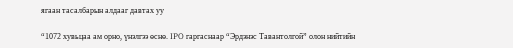ягаан тасалбарын алдааг давтах уу

“1072 хувьцаа ам орно, үнэлгээ өснө. IPO гаргаснаар “Эрдэнэс Тавантолгой” олон нийтийн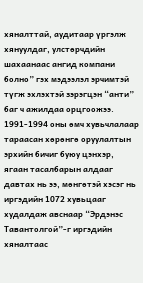хяналттай, аудитаар үргэлж хянуулдаг, улстөрчдийн шахаанаас ангид компани болно” гэх мэдээлэл эрчимтэй түгж эхлэхтэй зэрэгцэн “анти” баг ч ажилдаа орцгоожээ. 1991-1994 оны өмч хувьчлалаар тараасан хөрөнгө оруулалтын эрхийн бичиг буюу цэнхэр, ягаан тасалбарын алдааг давтах нь ээ, мөнгөтэй хэсэг нь иргэдийн 1072 хувьцааг худалдаж авснаар “Эрдэнэс Тавантолгой”-г иргэдийн хяналтаас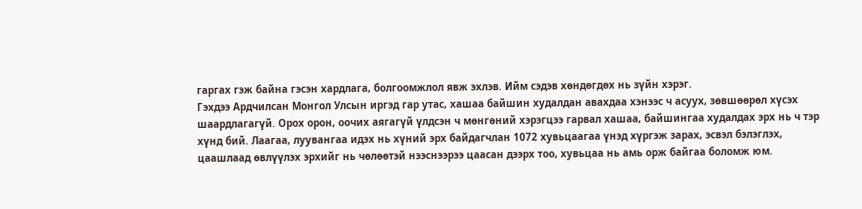гаргах гэж байна гэсэн хардлага, болгоомжлол явж эхлэв. Ийм сэдэв хөндөгдөх нь зүйн хэрэг.
Гэхдээ Ардчилсан Монгол Улсын иргэд гар утас, хашаа байшин худалдан авахдаа хэнээс ч асуух, зөвшөөрөл хүсэх шаардлагагүй. Орох орон, оочих аягагүй үлдсэн ч мөнгөний хэрэгцээ гарвал хашаа, байшингаа худалдах эрх нь ч тэр хүнд бий. Лаагаа, луувангаа идэх нь хүний эрх байдагчлан 1072 хувьцаагаа үнэд хүргэж зарах, эсвэл бэлэглэх, цаашлаад өвлүүлэх эрхийг нь чөлөөтэй нээснээрээ цаасан дээрх тоо, хувьцаа нь амь орж байгаа боломж юм.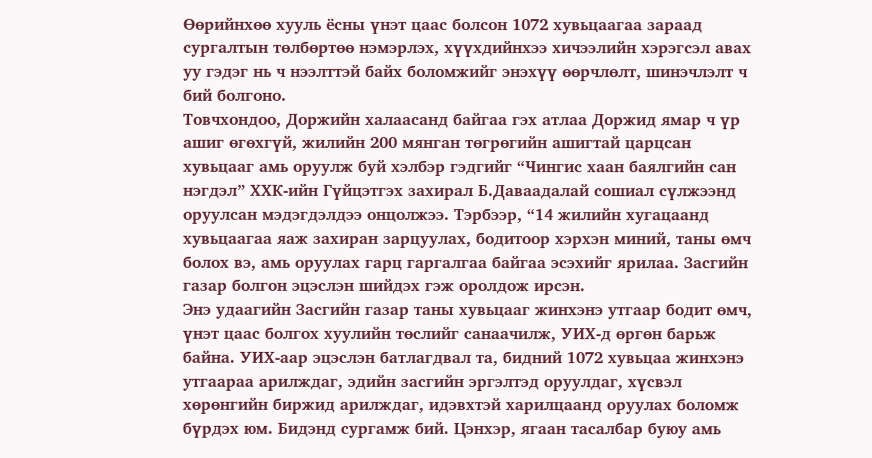Өөрийнхөө хууль ёсны үнэт цаас болсон 1072 хувьцаагаа зараад сургалтын төлбөртөө нэмэрлэх, хүүхдийнхээ хичээлийн хэрэгсэл авах уу гэдэг нь ч нээлттэй байх боломжийг энэхүү өөрчлөлт, шинэчлэлт ч бий болгоно.
Товчхондоо, Доржийн халаасанд байгаа гэх атлаа Доржид ямар ч үр ашиг өгөхгүй, жилийн 200 мянган төгрөгийн ашигтай царцсан хувьцааг амь оруулж буй хэлбэр гэдгийг “Чингис хаан баялгийн сан нэгдэл” ХХК-ийн Гүйцэтгэх захирал Б.Даваадалай сошиал сүлжээнд оруулсан мэдэгдэлдээ онцолжээ. Тэрбээр, “14 жилийн хугацаанд хувьцаагаа яаж захиран зарцуулах, бодитоор хэрхэн миний, таны өмч болох вэ, амь оруулах гарц гаргалгаа байгаа эсэхийг ярилаа. Засгийн газар болгон эцэслэн шийдэх гэж оролдож ирсэн.
Энэ удаагийн Засгийн газар таны хувьцааг жинхэнэ утгаар бодит өмч, үнэт цаас болгох хуулийн төслийг санаачилж, УИХ-д өргөн барьж байна. УИХ-аар эцэслэн батлагдвал та, бидний 1072 хувьцаа жинхэнэ утгаараа арилждаг, эдийн засгийн эргэлтэд оруулдаг, хүсвэл хөрөнгийн биржид арилждаг, идэвхтэй харилцаанд оруулах боломж бүрдэх юм. Бидэнд сургамж бий. Цэнхэр, ягаан тасалбар буюу амь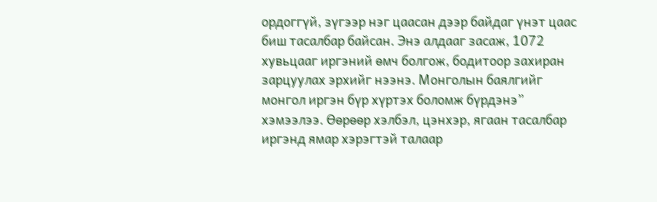ордоггүй, зүгээр нэг цаасан дээр байдаг үнэт цаас биш тасалбар байсан. Энэ алдааг засаж, 1072 хувьцааг иргэний өмч болгож, бодитоор захиран зарцуулах эрхийг нээнэ. Монголын баялгийг монгол иргэн бүр хүртэх боломж бүрдэнэ” хэмээлээ. Өөрөөр хэлбэл, цэнхэр, ягаан тасалбар иргэнд ямар хэрэгтэй талаар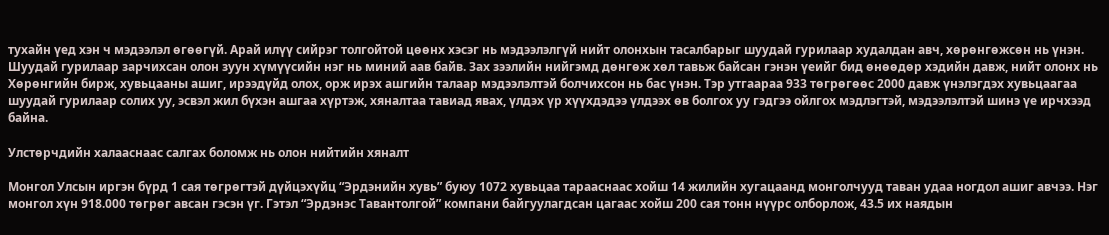тухайн үед хэн ч мэдээлэл өгөөгүй. Арай илүү сийрэг толгойтой цөөнх хэсэг нь мэдээлэлгүй нийт олонхын тасалбарыг шуудай гурилаар худалдан авч, хөрөнгөжсөн нь үнэн. Шуудай гурилаар зарчихсан олон зуун хүмүүсийн нэг нь миний аав байв. Зах зээлийн нийгэмд дөнгөж хөл тавьж байсан гэнэн үеийг бид өнөөдөр хэдийн давж, нийт олонх нь Хөрөнгийн бирж, хувьцааны ашиг, ирээдүйд олох, орж ирэх ашгийн талаар мэдээлэлтэй болчихсон нь бас үнэн. Тэр утгаараа 933 төгрөгөөс 2000 давж үнэлэгдэх хувьцаагаа шуудай гурилаар солих уу, эсвэл жил бүхэн ашгаа хүртэж, хяналтаа тавиад явах, үлдэх үр хүүхдэдээ үлдээх өв болгох уу гэдгээ ойлгох мэдлэгтэй, мэдээлэлтэй шинэ үе ирчхээд байна.

Улстөрчдийн халааснаас салгах боломж нь олон нийтийн хяналт

Монгол Улсын иргэн бүрд 1 сая төгрөгтэй дүйцэхүйц “Эрдэнийн хувь” буюу 1072 хувьцаа тарааснаас хойш 14 жилийн хугацаанд монголчууд таван удаа ногдол ашиг авчээ. Нэг монгол хүн 918.000 төгрөг авсан гэсэн үг. Гэтэл “Эрдэнэс Тавантолгой” компани байгуулагдсан цагаас хойш 200 сая тонн нүүрс олборлож, 43.5 их наядын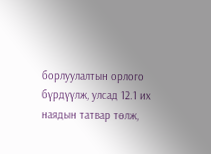борлуулалтын орлого бүрдүүлж, улсад 12.1 их наядын татвар төлж,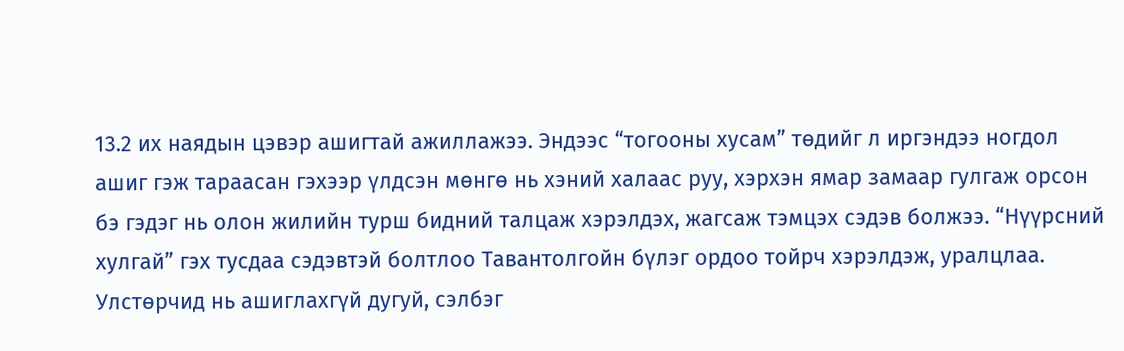13.2 их наядын цэвэр ашигтай ажиллажээ. Эндээс “тогооны хусам” төдийг л иргэндээ ногдол ашиг гэж тараасан гэхээр үлдсэн мөнгө нь хэний халаас руу, хэрхэн ямар замаар гулгаж орсон бэ гэдэг нь олон жилийн турш бидний талцаж хэрэлдэх, жагсаж тэмцэх сэдэв болжээ. “Нүүрсний хулгай” гэх тусдаа сэдэвтэй болтлоо Тавантолгойн бүлэг ордоо тойрч хэрэлдэж, уралцлаа.
Улстөрчид нь ашиглахгүй дугуй, сэлбэг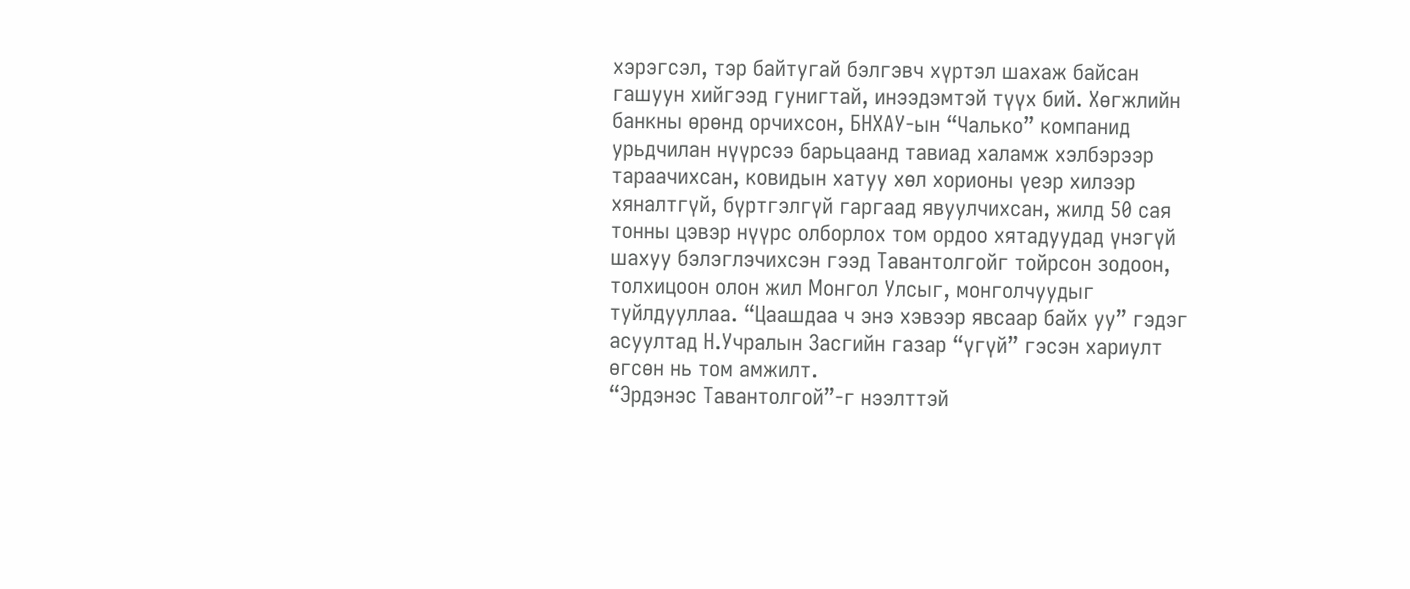хэрэгсэл, тэр байтугай бэлгэвч хүртэл шахаж байсан гашуун хийгээд гунигтай, инээдэмтэй түүх бий. Хөгжлийн банкны өрөнд орчихсон, БНХАУ-ын “Чалько” компанид урьдчилан нүүрсээ барьцаанд тавиад халамж хэлбэрээр тараачихсан, ковидын хатуу хөл хорионы үеэр хилээр хяналтгүй, бүртгэлгүй гаргаад явуулчихсан, жилд 50 сая тонны цэвэр нүүрс олборлох том ордоо хятадуудад үнэгүй шахуу бэлэглэчихсэн гээд Тавантолгойг тойрсон зодоон, толхицоон олон жил Монгол Улсыг, монголчуудыг туйлдууллаа. “Цаашдаа ч энэ хэвээр явсаар байх уу” гэдэг асуултад Н.Учралын Засгийн газар “үгүй” гэсэн хариулт өгсөн нь том амжилт.
“Эрдэнэс Тавантолгой”-г нээлттэй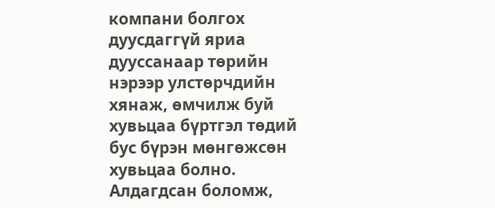компани болгох дуусдаггүй яриа дууссанаар төрийн нэрээр улстөрчдийн хянаж, өмчилж буй хувьцаа бүртгэл төдий бус бүрэн мөнгөжсөн хувьцаа болно. Алдагдсан боломж,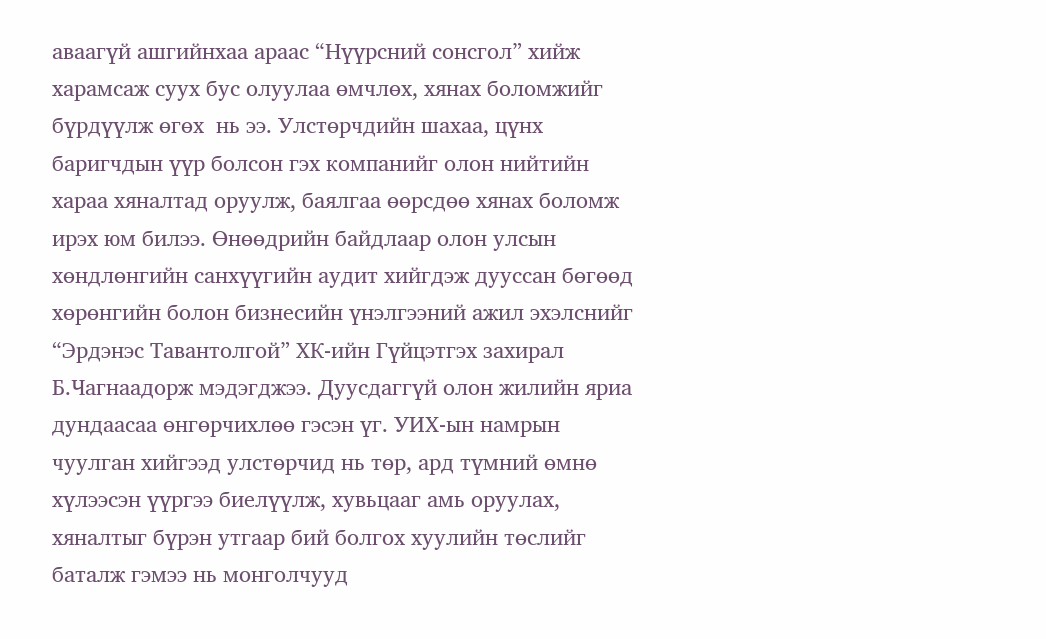аваагүй ашгийнхаа араас “Нүүрсний сонсгол” хийж харамсаж суух бус олуулаа өмчлөх, хянах боломжийг бүрдүүлж өгөх  нь ээ. Улстөрчдийн шахаа, цүнх баригчдын үүр болсон гэх компанийг олон нийтийн хараа хяналтад оруулж, баялгаа өөрсдөө хянах боломж ирэх юм билээ. Өнөөдрийн байдлаар олон улсын хөндлөнгийн санхүүгийн аудит хийгдэж дууссан бөгөөд хөрөнгийн болон бизнесийн үнэлгээний ажил эхэлснийг “Эрдэнэс Тавантолгой” ХК-ийн Гүйцэтгэх захирал Б.Чагнаадорж мэдэгджээ. Дуусдаггүй олон жилийн яриа дундаасаа өнгөрчихлөө гэсэн үг. УИХ-ын намрын чуулган хийгээд улстөрчид нь төр, ард түмний өмнө хүлээсэн үүргээ биелүүлж, хувьцааг амь оруулах, хяналтыг бүрэн утгаар бий болгох хуулийн төслийг баталж гэмээ нь монголчууд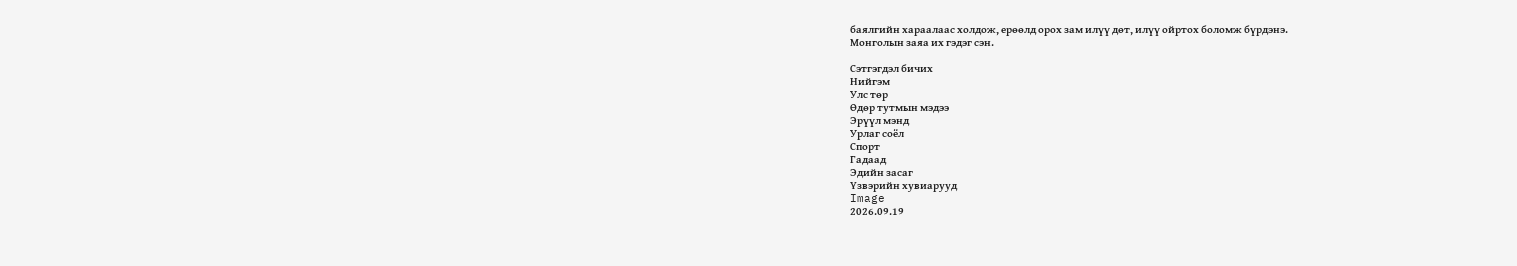баялгийн хараалаас холдож, ерөөлд орох зам илүү дөт, илүү ойртох боломж бүрдэнэ.
Монголын заяа их гэдэг сэн.

Сэтгэгдэл бичих
Нийгэм
Улс төр
Өдөр тутмын мэдээ
Эрүүл мэнд
Урлаг соёл
Спорт
Гадаад
Эдийн засаг
Үзвэрийн хувиарууд
Image
2026.09.19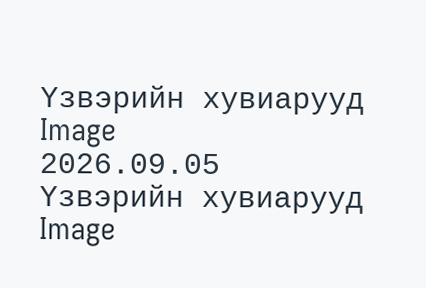Үзвэрийн хувиарууд
Image
2026.09.05
Үзвэрийн хувиарууд
Image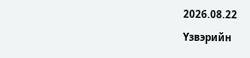2026.08.22
Үзвэрийн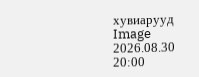хувиарууд
Image
2026.08.30 20:00